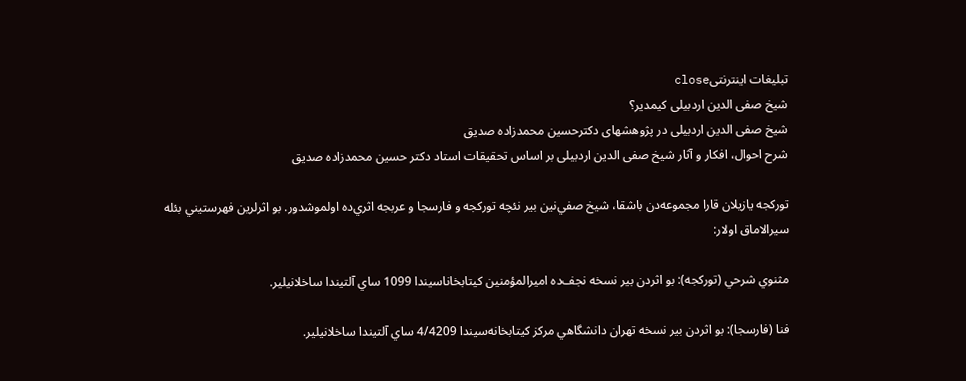تبلیغات اینترنتیclose
شیخ صفی الدین اردبیلی کیمدیر؟
شیخ صفی الدین اردبیلی در پژوهشهای دکترحسین محمدزاده صدیق
شرح احوال، افکار و آثار شیخ صفی الدین اردبیلی بر اساس تحقیقات استاد دکتر حسین محمدزاده صدیق

توركجه يازيلان قارا مجموعه‌دن باشقا، شيخ صفي‌نين بير نئچه توركجه و فارسجا و عربجه اثري‌ده اولموشدور. بو اثرلرين فهرستيني بئله سيرالاماق اولار:

مثنوي شرحي (توركجه): بو اثردن بير نسخه نجف‌ده اميرالمؤمنين كيتابخاناسيندا 1099 ساي آلتيندا ساخلانيلير.

فنا (فارسجا): بو اثردن بير نسخه تهران دانشگاهي مركز كيتابخانه‌سيندا 4/4209 ساي آلتيندا ساخلانيلير.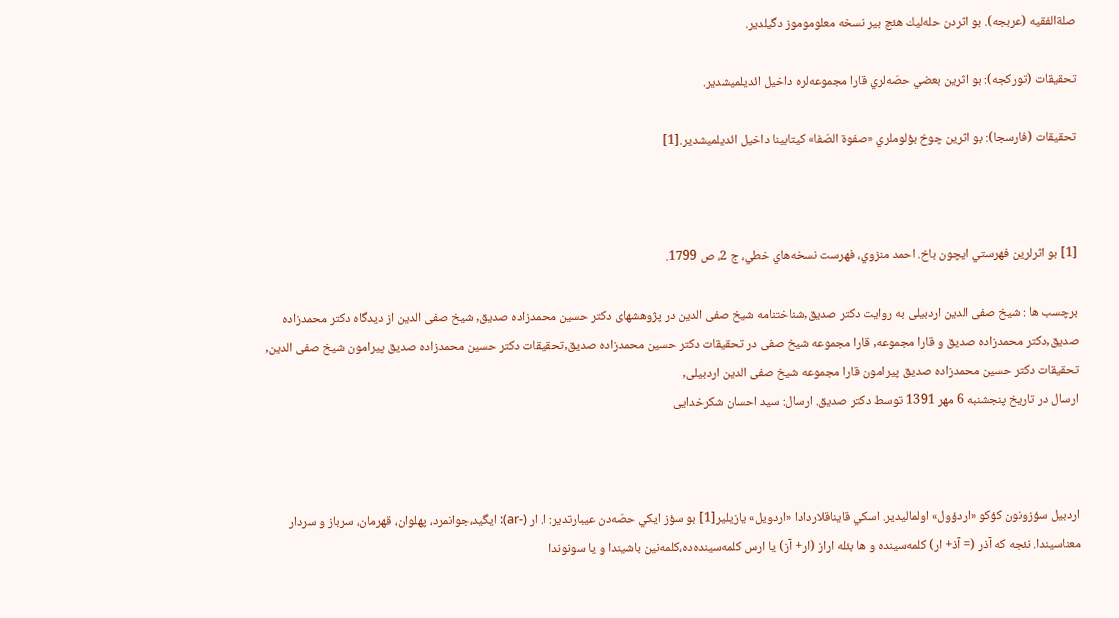صلةالفقيه (عربجه). بو اثردن حله‌ليك هئچ بير نسخه معلوموموز دگيلدير.

تحقيقات (توركجه): بو اثرين بعضي حصّه‌لري قارا مجموعه‌لره داخيل ائديلميشدير.

تحقيقات (فارسجا): بو اثرين چوخ بؤلوملري «صفوة الصّفا» كيتابينا داخيل ائديلميشدير.[1]



[1] بو اثرلرين فهرستي ايچون باخ. احمد منزوي،‌ فهرست نسخه‌هاي خطي، ج 2، ص 1799.

برچسب ها : شیخ صفی الدین اردبیلی به روایت دکتر صدیق,شناختنامه شیخ صفی الدین در پژوهشهای دکتر حسین محمدزاده صدیق, شیخ صفی الدین از دیدگاه دکتر محمدزاده صدیق,دکتر محمدزاده صدیق و قارا مجموعه, قارا مجموعه شیخ صفی در تحقیقات دکتر حسین محمدزاده صدیق,تحقیقات دکتر حسین محمدزاده صدیق پیرامون شیخ صفی الدین, تحقیقات دکتر حسین محمدزاده صدیق پیرامون قارا مجموعه شیخ صفی الدین اردبیلی,
ارسال در تاريخ پنجشنبه 6 مهر 1391 توسط دکتر صدیق. ارسال: سید احسان شکرخدایی



اردبيل سؤزونون كؤكو «اردؤول» اولماليدير. اسكي قايناقلاردادا «اردويل» يازيلير[1] بو سؤز ايكي حصّه‌دن عيبارتدير: ا. ار (-ar): ايگيد،‌جوانمرد، پهلوان، قهرمان،‌ سرباز و سردار معناسيندا. نئجه كه آذر (= آذ+ ار) كلمه‌سينده و ها بئله اراز (ار+ آز) يا ارس كلمه‌سينده‌ده،‌كلمه‌نين باشيندا و يا سونوندا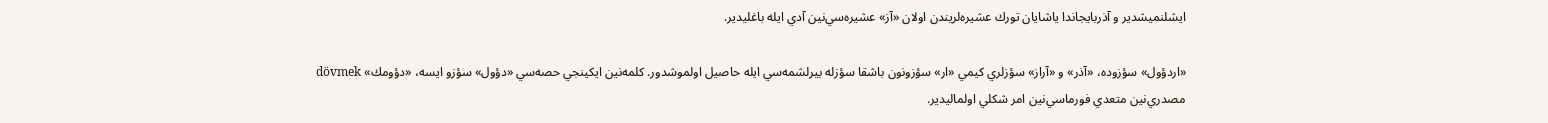ايشلنميشدير و آذربايجاندا ياشايان تورك عشيره‌لريندن اولان «آز» عشيره‌سي‌نين آدي ايله باغليدير.

«اردؤول» سؤزوده، «آذر» و «آراز» سؤزلري كيمي «ار» سؤزونون باشقا سؤزله بيرلشمه‌سي ايله حاصيل اولموشدور. كلمه‌نين ايكينجي حصه‌سي «دؤول» سؤزو ايسه، «دؤومك» dövmek مصدري‌نين متعدي فورماسي‌نين امر شكلي اولماليدير.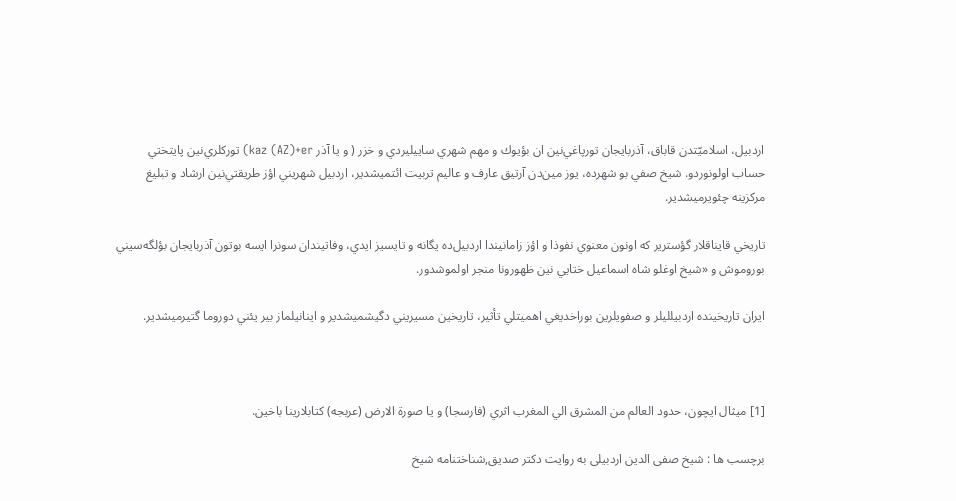اردبيل، اسلاميّتدن قاباق، آذربايجان تورپاغي‌نين ان بؤيوك و مهم شهري ساييليردي و خزر ( و يا آذر kaz (AZ)+er) توركلري‌نين پايتختي حساب اولونوردو. شيخ صفي بو شهرده،‌ يوز مين‌دن آرتيق عارف و عاليم تربيت ائتميشدير، اردبيل شهريني اؤز طريقتي‌نين ارشاد و تبليغ مركزينه چئويرميشدير.

تاريخي قايناقلار گؤسترير كه اونون معنوي نفوذا و اؤز زامانيندا اردبيل‌ده يگانه و تايسيز ايدي، وفاتيندان سونرا ايسه بوتون آذربايجان بؤلگه‌سيني بوروموش و «شيخ اوغلو شاه اسماعيل ختايي نين ظهورونا منجر اولموشدور.

ايران تاريخينده اردبيلليلر و صفويلرين بوراخديغي اهميتلي تأثير،‌ تاريخين مسيريني دگيشميشدير و اينانيلماز بير يئني دوروما گتيرميشدير.



[1] ميثال ايچون، حدود العالم من المشرق الي المغرب اثري (فارسجا) و يا صورة الارض (عربجه) كتابلارينا باخين.

برچسب ها : شیخ صفی الدین اردبیلی به روایت دکتر صدیق,شناختنامه شیخ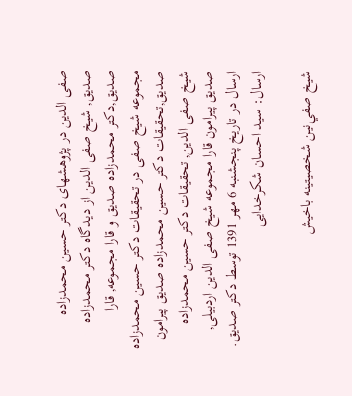صفی الدین در پژوهشهای دکتر حسین محمدزاده صدیق, شیخ صفی الدین از دیدگاه دکتر محمدزاده صدیق,دکتر محمدزاده صدیق و قارا مجموعه, قارا مجموعه شیخ صفی در تحقیقات دکتر حسین محمدزاده صدیق,تحقیقات دکتر حسین محمدزاده صدیق پیرامون شیخ صفی الدین, تحقیقات دکتر حسین محمدزاده صدیق پیرامون قارا مجموعه شیخ صفی الدین اردبیلی,
ارسال در تاريخ پنجشنبه 6 مهر 1391 توسط دکتر صدیق. ارسال: سید احسان شکرخدایی

شيخ صفي‌نين شخصيتينه باخيش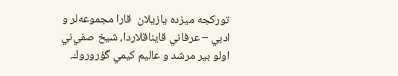توركجه ميزده يازيلان  قارا مجموعه‌لر و ادبي – عرفاني قايناقلاردا، شيخ صفي‌ني اولو بير مرشد و عاليم كيمي گؤروروك.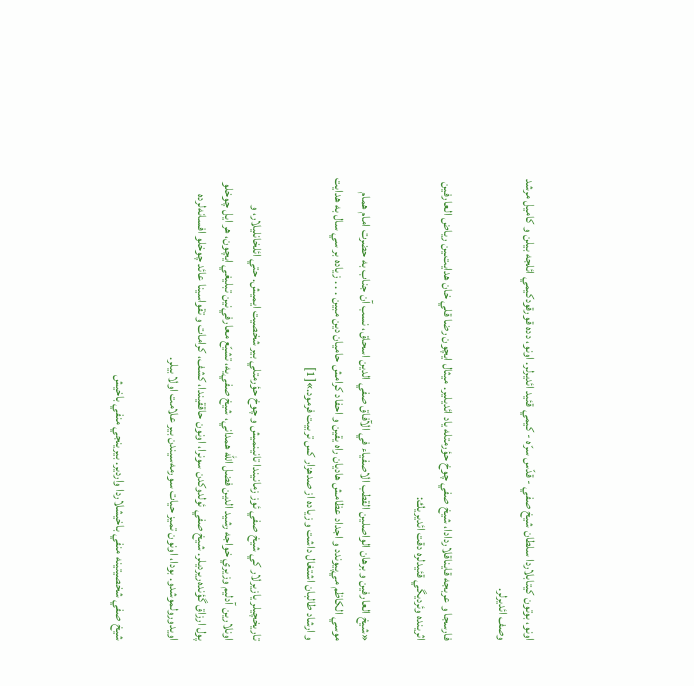اونو، بوتون كيتابلاردا سلطان شيخ صفي - قدّس سرّه - كيمي قئيد ائديرلر. اونو، دده قورقودكيمي ائلجه بيلن و كاميل مرشد وصف ائديرلر.

فارسجا و عربجه قايناقلاردادا، شيخ صفي چوخ حؤرمتله ياد ائديلير. ميثال ايچون رضا قلي خان هدايت‌ـين رياض العارفين اثرينده وئرديگي قئيدلره دقت ائديريك:

«شيخ العارفين و برهان الواصلين القطب الاصفياء في الآفاق صفي الدين اسحاق، نسب آن جناب به حضرت امام همام موسي الكاظم مي‌پيوندد و اجداد عظامش هاديان راه يقين و احفاد كرامش حاميان دين مبين . . . زياده بر سي سال به هدايت و ارشاد طالبان اشتغال داشت و زياده از صدهزار كس تربيت فرمود.»[1]

تاريخچيلر يازيرلار كي شيخ صفي ئوز زمانيندا تانينميش و چوخ حؤرمتلي بير شخصيت ايميش. حتي ائلخانليلار، و اونلارين آدليم وزيري خواجه رشيد الدين فضل الله همداني، شيخ صفي‌يه، تشيّع معارفي‌نين تبليغي ايچون، هر ايل چوخلو پول ارزاق گؤنده‌ريرديلر. شيخ صفي ئولدوكدن سونرا، اونون حاققيندا، كشف، كرامات و تقواسينا عائد چوخلو افسانه‌لرده اويدورولموشدو. بودا، اونون تميز حيات سورمه‌سيندن بير علامت اولا بيلر.

شيخ صفي شخصيتينه منفي باخيشلاردا واردير. بيرينجي منفي باخيش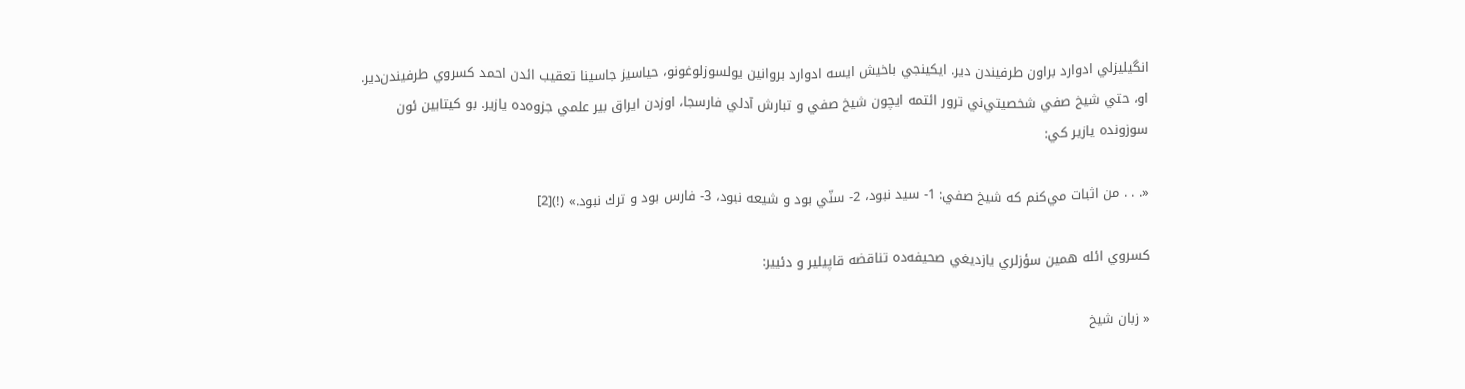انگيليز‌لي ادوارد براون طرفيندن دير. ايكينجي باخيش ايسه ادوارد بروانين يولسوزلوغونو، حياسيز جاسينا تعقيب ائدن احمد كسروي طرفيندن‌دير. او، حتي شيخ صفي شخصيتي‌ني ترور ائتمه ايچون شيخ صفي و تبارش آدلي فارسجا، اوزدن ايراق بير علمي جزوه‌ده يازير. بو كيتابين ئون سوزونده يازير كي:

«. . . من اثبات مي‌كنم كه شيخ صفي: 1- سيد نبود، 2- سنّي بود و شيعه نبود، 3- فارس بود و ترك نبود.» (!)[2]

كسروي ائله همين سؤزلري يازديغي صحيفه‌ده تناقضه قاپيلير و دئيير:

« زبان شيخ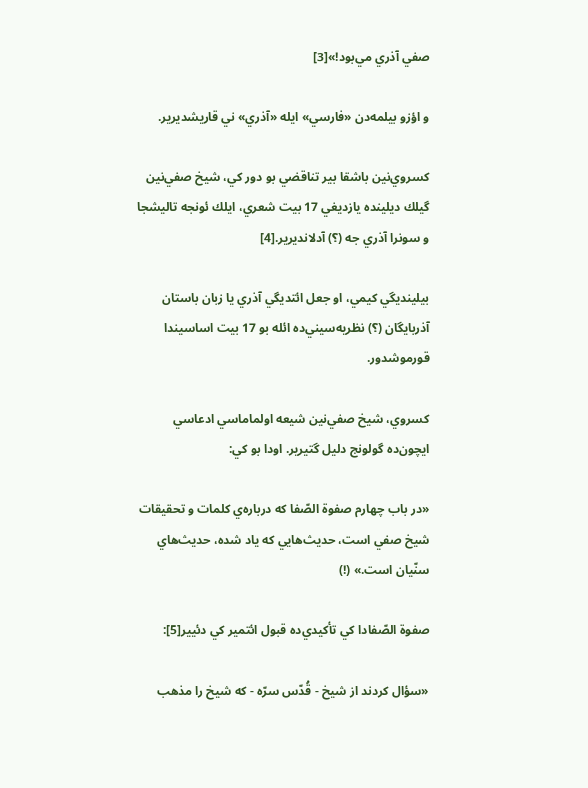صفي آذري مي‌بود!»[3]

و اؤزو بيلمه‌دن «فارسي» ايله «آذري» ني قاريشديرير.

كسروي‌نين باشقا بير تناقضي بو دور كي، شيخ صفي‌نين گيلك ديلينده يازديغي 17 بيت شعري، ايلك ئونجه تاليشجا و سونرا آذري جه (؟) آدلانديرير.[4]

بيلينديگي كيمي، او جعل ائتديگي آذري يا زبان باستان آذربايگان (؟) نظريه‌سيني‌ده ائله بو 17 بيت اساسيندا قورموشدور.

كسروي، شيخ صفي‌نين شيعه اولماماسي ادعاسي ايچون‌ده گولونج دليل گتيرير. اودا بو كي:

«در باب چهارم صفوة الصّفا كه درباره‌ي كلمات و تحقيقات شيخ صفي است، حديث‌هايي كه ياد شده، حديث‌هاي سنّيان است.» (!)

صفوة الصّفادا كي تأكيدي‌ده قبول ائتمير كي دئيير[5]:

«سؤال كردند از شيخ - قُدّس سرّه - كه شيخ را مذهب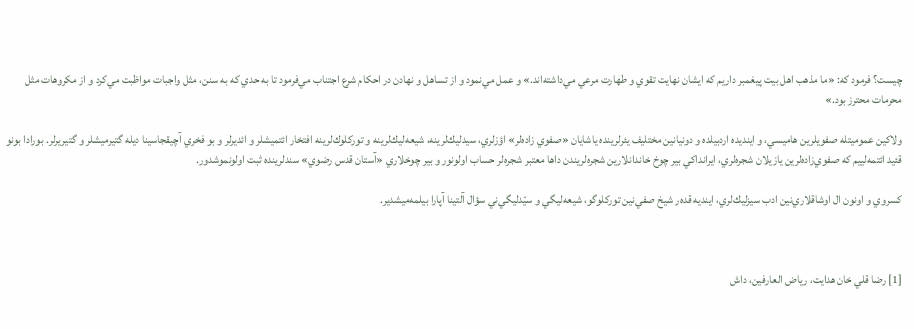چيست؟ فرمود كه: «ما مذهب اهل بيت پيغمبر داريم كه ايشان نهايت تقوي و طهارت مرعي مي‌داشته‌اند.» و عمل مي‌نمود و از تساهل و نهادن در احكام شرع اجتناب مي‌فرمود تا به حدي كه به سنن، مثل واجبات مواظبت مي‌كرد و از مكروهات مثل محرمات محترز بود.»

ولاكين عموميتله صفويلرين هاميسي، و اينديده اردبيلده و دونيانين مختليف يئرلرينده ياشايان «صفوي زاده‌لر» اؤزلري، سيدليك‌لرينه، شيعه‌ليك‌لرينه و توركلوك‌لرينه افتخار ائتميشلر و ائديرلر و بو فخري آچيقجاسينا ديله گتيرميشلر و گتيريرلر. بورادا بونو قئيد ائتمه‌لييم كه صفوي‌زاده‌لرين يازيلان شجره‌لري، ايرانداكي بير چوخ خاندانلارين شجره‌لريندن داها معتبر شجره‌لر حساب اولونور و بير چوخلاري «آستان قدس رضوي» سندلرينده ثبت اولونموشدور.

كسروي و اونون ال اوشاقلاري‌نين ادب سيزليك‌لري، اينديه قده‌ر شيخ صفي‌نين توركلوگو، شيعه‌ليگي و سيّد‌ليگي‌ني سؤال آلتينا آپارا بيلمه‌ميشدير.



[1] رضا قلي خان هدايت، رياض العارفين، داش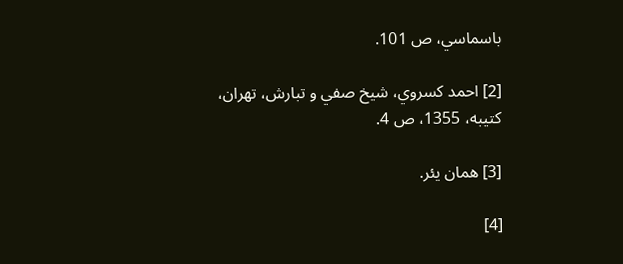باسماسي، ص 101.

[2] احمد كسروي، شيخ صفي و تبارش، تهران، كتيبه، 1355، ص 4.

[3] همان يئر.

[4]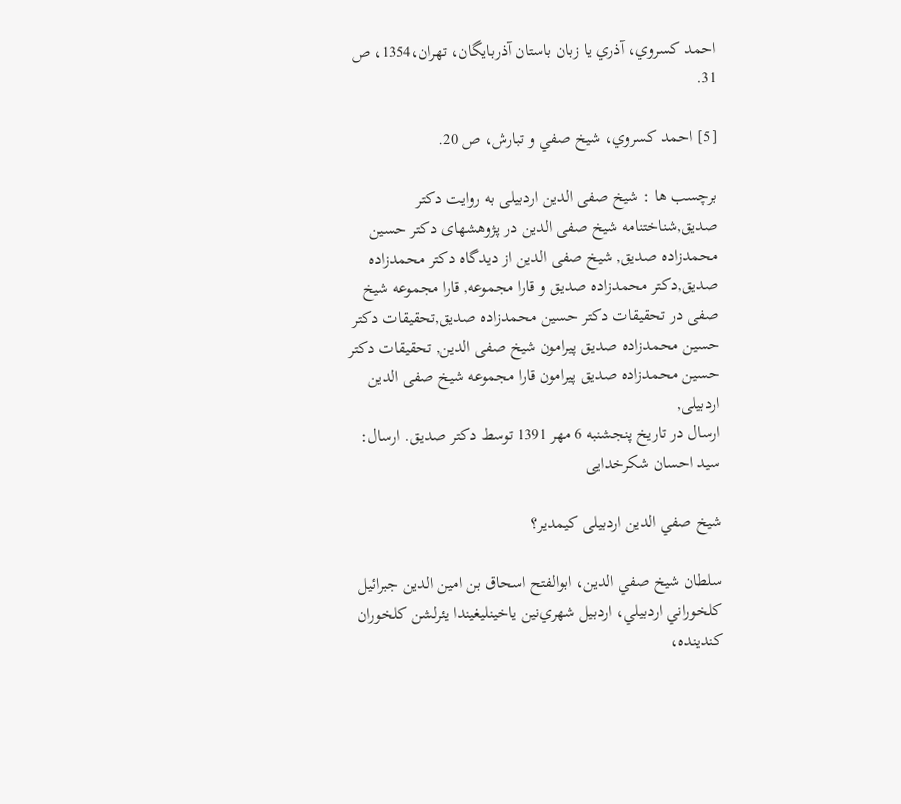احمد كسروي، آذري يا زبان باستان آذربايگان، تهران،‌1354، ص 31.

[5] احمد كسروي، شيخ صفي و تبارش، ص 20.

برچسب ها : شیخ صفی الدین اردبیلی به روایت دکتر صدیق,شناختنامه شیخ صفی الدین در پژوهشهای دکتر حسین محمدزاده صدیق, شیخ صفی الدین از دیدگاه دکتر محمدزاده صدیق,دکتر محمدزاده صدیق و قارا مجموعه, قارا مجموعه شیخ صفی در تحقیقات دکتر حسین محمدزاده صدیق,تحقیقات دکتر حسین محمدزاده صدیق پیرامون شیخ صفی الدین, تحقیقات دکتر حسین محمدزاده صدیق پیرامون قارا مجموعه شیخ صفی الدین اردبیلی,
ارسال در تاريخ پنجشنبه 6 مهر 1391 توسط دکتر صدیق. ارسال: سید احسان شکرخدایی

شيخ صفي الدین اردبیلی كيمدير؟

سلطان شيخ صفي الدين، ابوالفتح اسحاق بن امين الدين جبرائيل كلخوراني اردبيلي، اردبيل شهري‌نين ياخينليغيندا يئرلشن كلخوران كندينده،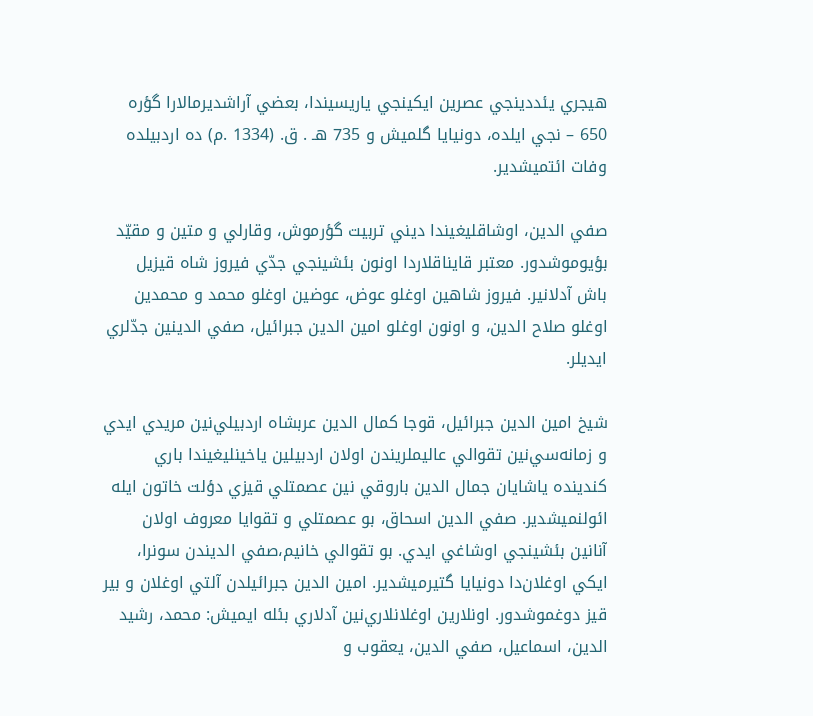هيجري يئددينجي عصرين ايكينجي ياريسيندا، بعضي آراشديرمالارا گؤره 650 – نجي ايلده، دونيايا گلميش و 735 هـ . ق. (1334 .م) ده اردبيلده وفات ائتميشدير.

صفي الدين، اوشاقليغيندا ديني تربيت گؤرموش، وقارلي و متين و مقيّد بؤيوموشدور. معتبر قايناقلاردا اونون بئشينجي جدّي فيروز شاه قيزيل باش آدلانير. فيروز شاهين اوغلو عوض، عوضين اوغلو محمد و محمدين اوغلو صلاح الدين، و اونون اوغلو امين الدين جبرائيل، صفي الدينين جدّلري ايديلر.

شيخ امين الدين جبرائيل، قوجا كمال الدين عربشاه اردبيلي‌نين مريدي ايدي و زمانه‌سي‌نين تقوالي عاليملريندن اولان اردبيلين ياخينليغيندا باري كندينده ياشايان جمال الدين باروقي نين عصمتلي قيزي دؤلت خاتون ايله ائولنميشدير. صفي الدين اسحاق، بو عصمتلي و تقوايا معروف اولان آنانين بئشينجي اوشاغي ايدي. بو تقوالي خانيم،‌صفي الديندن سونرا، ايكي اوغلان‌دا دونيايا گتيرميشدير. امين الدين جبرائيلدن آلتي اوغلان و بير قيز دوغموشدور. اونلارين اوغلانلاري‌نين آدلاري بئله ايميش: محمد، رشيد الدين، اسماعيل، صفي الدين، يعقوب و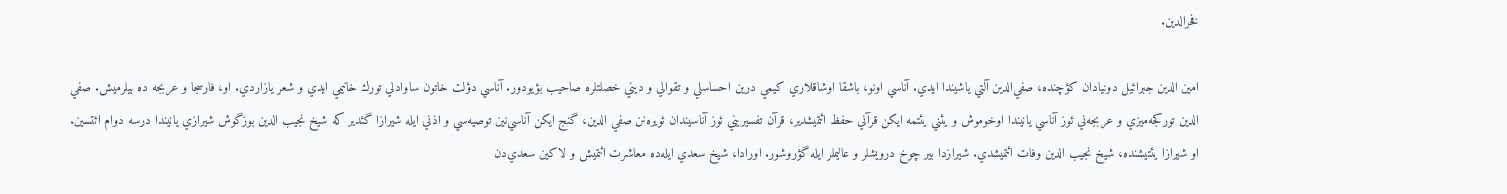فخرالدين.

امين الدين جبرائيل دونيادان كؤچنده،‌ صفي‌الدين آلتي ياشيندا ايدي. آناسي اونو، باشقا اوشاقلاري كيمي درين احساسلي و تقوالي و ديني خصلتلره صاحيب بؤيودور. آناسي دؤلت خاتون ساوادلي تورك خانيمي ايدي و شعر يازاردي. او، فارسجا و عربجه ‌ده بيلرميش. صفي الدين توركجه‌ميزي و عربجه‌ني ئوز آناسي يانيندا اوخوموش و يئني يئتمه ايكن قرآني حفظ ائتميشدير، قرآن تفسيريني ئوز آناسيندان ئويره‌نن صفي الدين، گنج ايكن آناسي‌نين توصيه‌سي و اذني ايله شيرازا گئدير كه شيخ نجيب الدين بوزگوش شيرازي يانيندا درسه دوام ائتسين. او شيرازا يئتيشنده، شيخ نجيب الدين وفات ائتميشدي. شيرازدا بير چوخ درويشلر و عاليملر ايله گؤروشور. اورادا، شيخ سعدي ايله‌ده معاشرت ائتميش و لاكين سعدي‌دن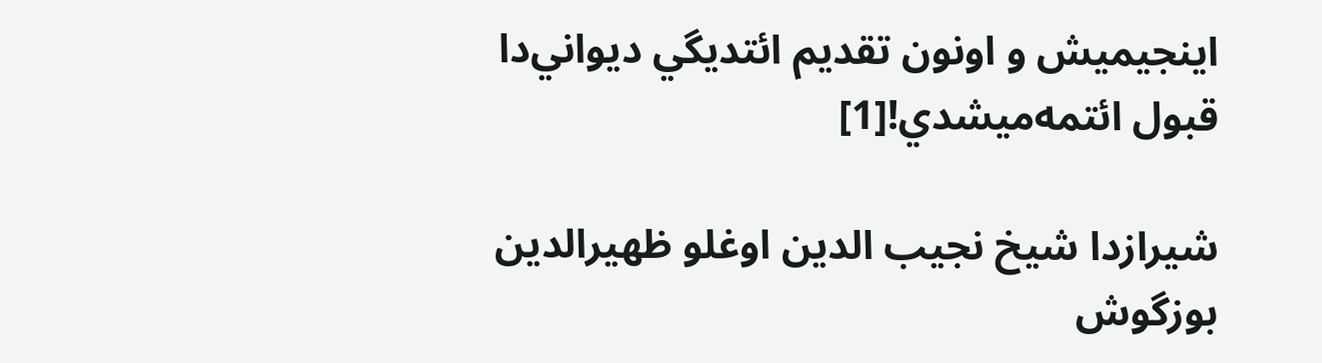اينجيميش و اونون تقديم ائتديگي ديواني‌دا قبول ائتمه‌ميشدي![1]

شيرازدا شيخ نجيب الدين اوغلو ظهيرالدين بوزگوش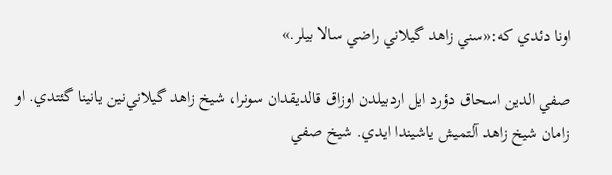اونا دئدي كه:«سني زاهد گيلاني راضي سالا بيلر.»

صفي الدين اسحاق دؤرد ايل اردبيلدن اوزاق قالديقدان سونرا، شيخ زاهد گيلاني‌نين يانينا گئتدي. او زامان شيخ زاهد آلتميش ياشيندا ايدي. شيخ صفي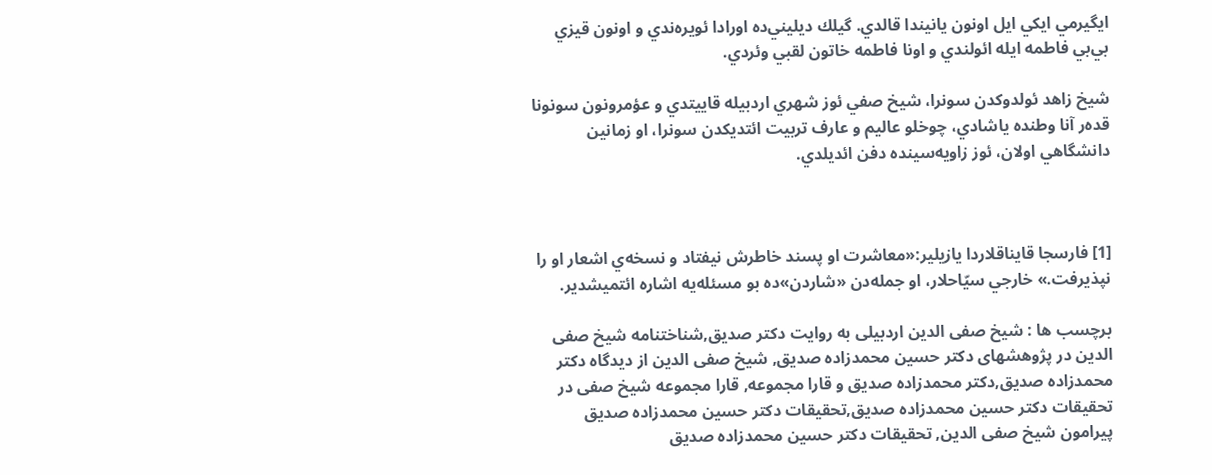ايگيرمي ايكي ايل اونون يانيندا قالدي. گيلك ديليني‌ده اورادا ئويره‌ندي و اونون قيزي بي‌بي فاطمه ايله ائولندي و اونا فاطمه خاتون لقبي وئردي.

شيخ زاهد ئولدوكدن سونرا، شيخ صفي ئوز شهري اردبيله قاييتدي و عؤمرونون سونونا قده‌ر آنا وطنده ياشادي، چوخلو عاليم و عارف تربيت ائتديكدن سونرا، او زمانين دانشگاهي اولان، ئوز زاويه‌سينده دفن ائديلدي.



[1] فارسجا قايناقلاردا يازيلير:«معاشرت او پسند خاطرش نيفتاد و نسخه‌ي اشعار او را نپذيرفت.» خارجي سيّاحلار، او جمله‌دن «شاردن»ده بو مسئله‌يه اشاره ائتميشدير.

برچسب ها : شیخ صفی الدین اردبیلی به روایت دکتر صدیق,شناختنامه شیخ صفی الدین در پژوهشهای دکتر حسین محمدزاده صدیق, شیخ صفی الدین از دیدگاه دکتر محمدزاده صدیق,دکتر محمدزاده صدیق و قارا مجموعه, قارا مجموعه شیخ صفی در تحقیقات دکتر حسین محمدزاده صدیق,تحقیقات دکتر حسین محمدزاده صدیق پیرامون شیخ صفی الدین, تحقیقات دکتر حسین محمدزاده صدیق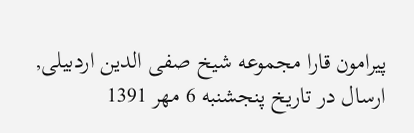پیرامون قارا مجموعه شیخ صفی الدین اردبیلی,
ارسال در تاريخ پنجشنبه 6 مهر 1391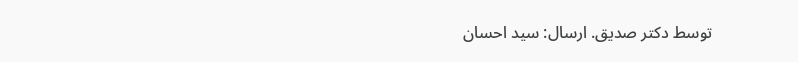توسط دکتر صدیق. ارسال: سید احسان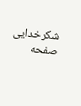شکرخدایی
صفحه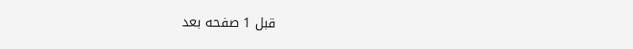قبل 1 صفحه بعد